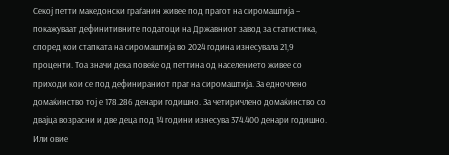Секој петти македонски граѓанин живее под прагот на сиромаштија – покажуваат дефинитивните податоци на Државниот завод за статистика, според кои стапката на сиромаштија во 2024 година изнесувала 21,9 проценти. Тоа значи дека повеќе од петтина од населението живее со приходи кои се под дефинираниот праг на сиромаштија. За едночлено домаќинство тој е 178.286 денари годишно. За четиричлено домаќинство со двајца возрасни и две деца под 14 години изнесува 374.400 денари годишно. Или овие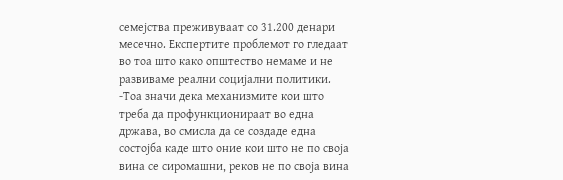семејства преживуваат со 31.200 денари месечно. Експертите проблемот го гледаат во тоа што како општество немаме и не развиваме реални социјални политики.
-Тоа значи дека механизмите кои што треба да профункционираат во една држава, во смисла да се создаде една состојба каде што оние кои што не по своја вина се сиромашни, реков не по своја вина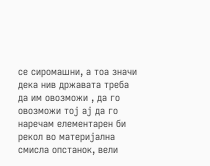се сиромашни, а тоа значи дека нив државата треба да им овозможи , да го овозможи тој ај да го наречам елементарен би рекол во материјална смисла опстанок, вели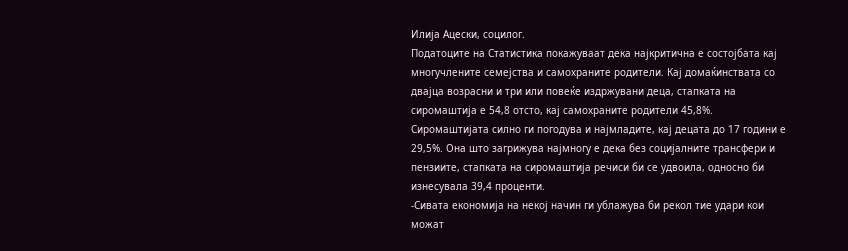Илија Ацески, социлог.
Податоците на Статистика покажуваат дека најкритична е состојбата кај многучлените семејства и самохраните родители. Кај домаќинствата со двајца возрасни и три или повеќе издржувани деца, стапката на сиромаштија е 54,8 отсто, кај самохраните родители 45,8%. Сиромаштијата силно ги погодува и најмладите, кај децата до 17 години е 29,5%. Она што загрижува најмногу е дека без социјалните трансфери и пензиите, стапката на сиромаштија речиси би се удвоила, односно би изнесувала 39,4 проценти.
-Сивата економија на некој начин ги ублажува би рекол тие удари кои можат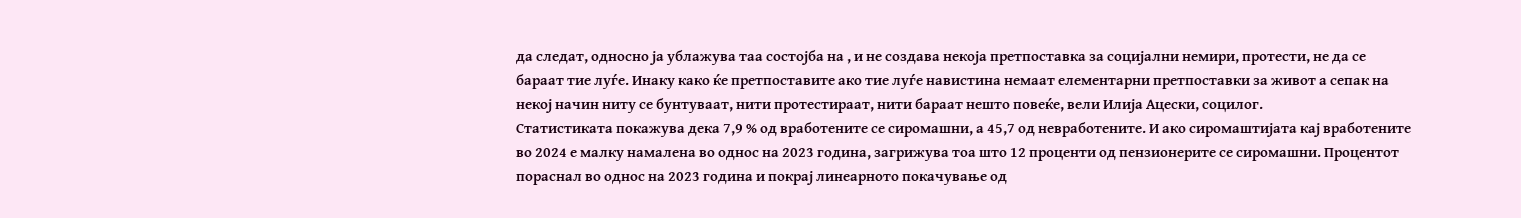да следат, односно ја ублажува таа состојба на , и не создава некоја претпоставка за социјални немири, протести, не да се бараат тие луѓе. Инаку како ќе претпоставите ако тие луѓе навистина немаат елементарни претпоставки за живот а сепак на некој начин ниту се бунтуваат, нити протестираат, нити бараат нешто повеќе, вели Илија Ацески, социлог.
Статистиката покажува дека 7,9 % од вработените се сиромашни, а 45,7 од невработените. И ако сиромаштијата кај вработените во 2024 е малку намалена во однос на 2023 година, загрижува тоа што 12 проценти од пензионерите се сиромашни. Процентот пораснал во однос на 2023 година и покрај линеарното покачување од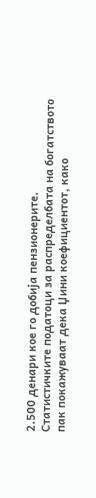2.500 денари кое го добија пензионерите.
Статистичките податоци за распределбата на богатството пак покажуваат дека Џини коефициентот, како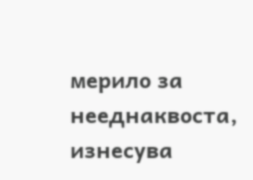мерило за нееднаквоста, изнесува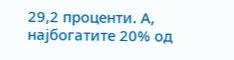29,2 проценти. А, најбогатите 20% од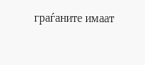граѓаните имаат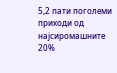5,2 пати поголеми приходи од најсиромашните 20%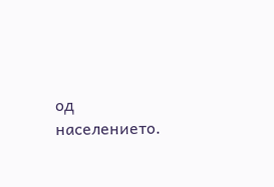од населението.